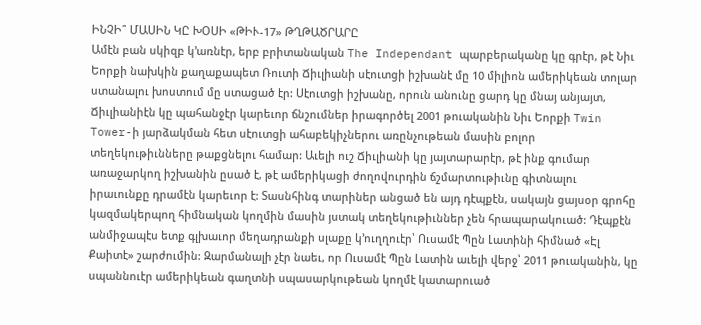ԻՆՉԻ՞ ՄԱՍԻՆ ԿԸ ԽՕՍԻ «ԹԻՒ-17» ԹՂԹԱԾՐԱՐԸ
Ամէն բան սկիզբ կ՚առնէր, երբ բրիտանական The Independant պարբերականը կը գրէր, թէ Նիւ Եորքի նախկին քաղաքապետ Ռուտի Ճիւլիանի սէուտցի իշխանէ մը 10 միլիոն ամերիկեան տոլար ստանալու խոստում մը ստացած էր: Սէուտցի իշխանը, որուն անունը ցարդ կը մնայ անյայտ, Ճիւլիանիէն կը պահանջէր կարեւոր ճնշումներ իրագործել 2001 թուականին Նիւ Եորքի Twin Tower-ի յարձակման հետ սէուտցի ահաբեկիչներու առընչութեան մասին բոլոր տեղեկութիւնները թաքցնելու համար: Աւելի ուշ Ճիւլիանի կը յայտարարէր, թէ ինք գումար առաջարկող իշխանին ըսած է, թէ ամերիկացի ժողովուրդին ճշմարտութիւնը գիտնալու իրաւունքը դրամէն կարեւոր է: Տասնհինգ տարիներ անցած են այդ դէպքէն, սակայն ցայսօր գրոհը կազմակերպող հիմնական կողմին մասին յստակ տեղեկութիւններ չեն հրապարակուած: Դէպքէն անմիջապէս ետք գլխաւոր մեղադրանքի սլաքը կ՚ուղղուէր՝ Ուսամէ Պըն Լատինի հիմնած «Էլ Քաիտէ» շարժումին: Զարմանալի չէր նաեւ, որ Ուսամէ Պըն Լատին աւելի վերջ՝ 2011 թուականին, կը սպաննուէր ամերիկեան գաղտնի սպասարկութեան կողմէ կատարուած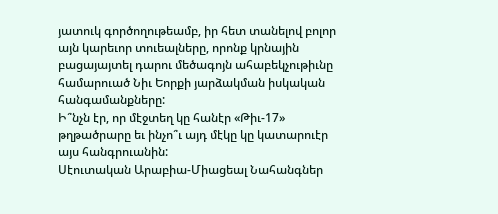յատուկ գործողութեամբ, իր հետ տանելով բոլոր այն կարեւոր տուեալները, որոնք կրնային բացայայտել դարու մեծագոյն ահաբեկչութիւնը համարուած Նիւ Եորքի յարձակման իսկական հանգամանքները:
Ի՞նչն էր, որ մէջտեղ կը հանէր «Թիւ-17» թղթածրարը եւ ինչո՞ւ այդ մէկը կը կատարուէր այս հանգրուանին:
Սէուտական Արաբիա-Միացեալ Նահանգներ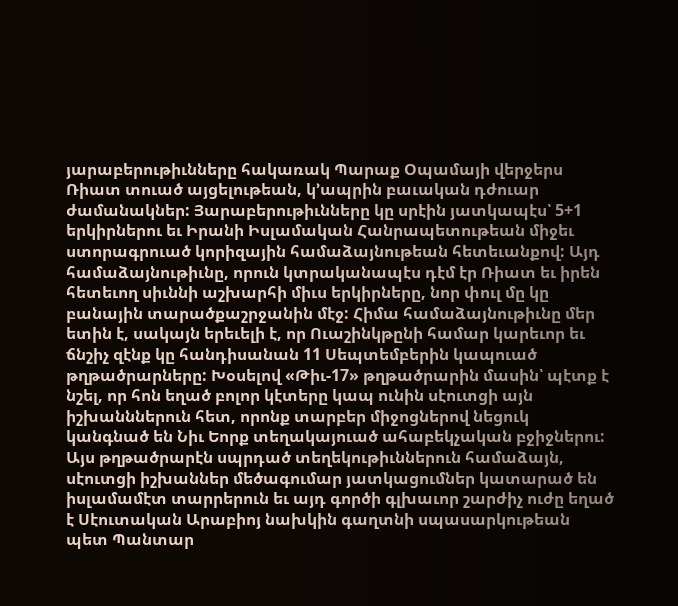յարաբերութիւնները հակառակ Պարաք Օպամայի վերջերս Ռիատ տուած այցելութեան, կ՚ապրին բաւական դժուար ժամանակներ: Յարաբերութիւնները կը սրէին յատկապէս՝ 5+1 երկիրներու եւ Իրանի Իսլամական Հանրապետութեան միջեւ ստորագրուած կորիզային համաձայնութեան հետեւանքով: Այդ համաձայնութիւնը, որուն կտրականապէս դէմ էր Ռիատ եւ իրեն հետեւող սիւննի աշխարհի միւս երկիրները, նոր փուլ մը կը բանային տարածքաշրջանին մէջ: Հիմա համաձայնութիւնը մեր ետին է, սակայն երեւելի է, որ Ուաշինկթընի համար կարեւոր եւ ճնշիչ զէնք կը հանդիսանան 11 Սեպտեմբերին կապուած թղթածրարները: Խօսելով «Թիւ-17» թղթածրարին մասին՝ պէտք է նշել, որ հոն եղած բոլոր կէտերը կապ ունին սէուտցի այն իշխանններուն հետ, որոնք տարբեր միջոցներով նեցուկ կանգնած են Նիւ Եորք տեղակայուած ահաբեկչական բջիջներու: Այս թղթածրարէն սպրդած տեղեկութիւններուն համաձայն, սէուտցի իշխաններ մեծագումար յատկացումներ կատարած են իսլամամէտ տարրերուն եւ այդ գործի գլխաւոր շարժիչ ուժը եղած է Սէուտական Արաբիոյ նախկին գաղտնի սպասարկութեան պետ Պանտար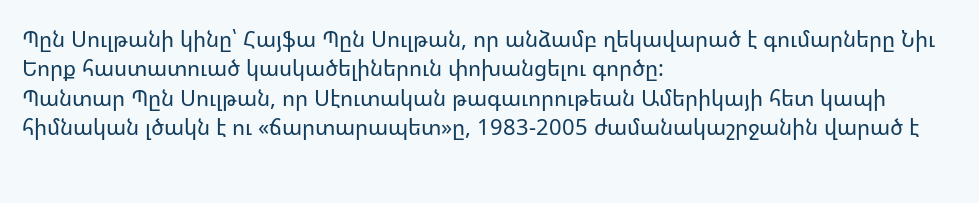Պըն Սուլթանի կինը՝ Հայֆա Պըն Սուլթան, որ անձամբ ղեկավարած է գումարները Նիւ Եորք հաստատուած կասկածելիներուն փոխանցելու գործը:
Պանտար Պըն Սուլթան, որ Սէուտական թագաւորութեան Ամերիկայի հետ կապի հիմնական լծակն է ու «ճարտարապետ»ը, 1983-2005 ժամանակաշրջանին վարած է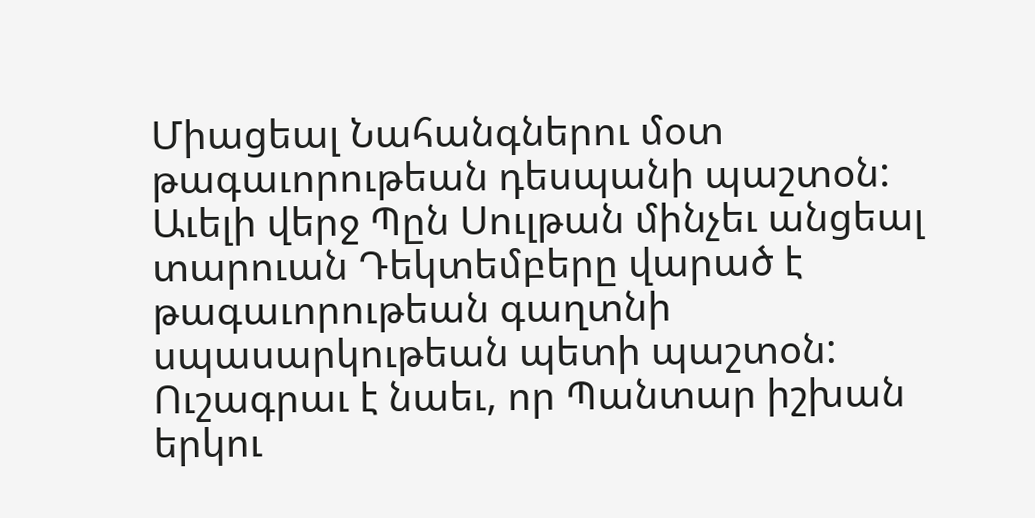Միացեալ Նահանգներու մօտ թագաւորութեան դեսպանի պաշտօն: Աւելի վերջ Պըն Սուլթան մինչեւ անցեալ տարուան Դեկտեմբերը վարած է թագաւորութեան գաղտնի սպասարկութեան պետի պաշտօն: Ուշագրաւ է նաեւ, որ Պանտար իշխան երկու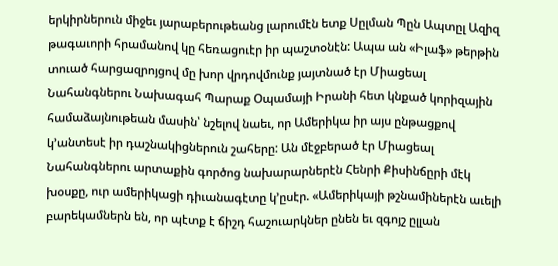երկիրներուն միջեւ յարաբերութեանց լարումէն ետք Սըլման Պըն Ապտըլ Ազիզ թագաւորի հրամանով կը հեռացուէր իր պաշտօնէն: Ապա ան «Իլաֆ» թերթին տուած հարցազրոյցով մը խոր վրդովմունք յայտնած էր Միացեալ Նահանգներու Նախագահ Պարաք Օպամայի Իրանի հետ կնքած կորիզային համաձայնութեան մասին՝ նշելով նաեւ, որ Ամերիկա իր այս ընթացքով կ՚անտեսէ իր դաշնակիցներուն շահերը: Ան մէջբերած էր Միացեալ Նահանգներու արտաքին գործոց նախարարներէն Հենրի Քիսինճըրի մէկ խօսքը, ուր ամերիկացի դիւանագէտը կ՚ըսէր. «Ամերիկայի թշնամիներէն աւելի բարեկամներն են, որ պէտք է ճիշդ հաշուարկներ ընեն եւ զգոյշ ըլլան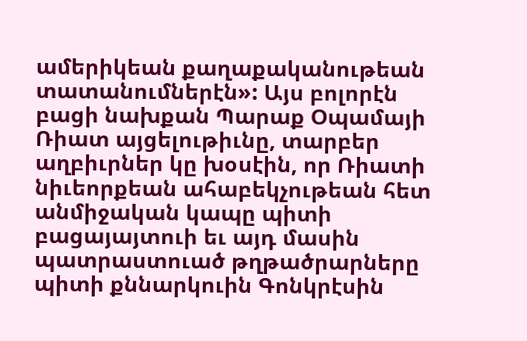ամերիկեան քաղաքականութեան տատանումներէն»: Այս բոլորէն բացի նախքան Պարաք Օպամայի Ռիատ այցելութիւնը, տարբեր աղբիւրներ կը խօսէին, որ Ռիատի նիւեորքեան ահաբեկչութեան հետ անմիջական կապը պիտի բացայայտուի եւ այդ մասին պատրաստուած թղթածրարները պիտի քննարկուին Գոնկրէսին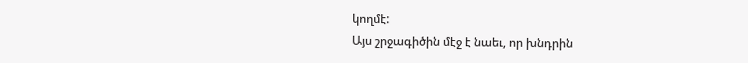կողմէ:
Այս շրջագիծին մէջ է նաեւ, որ խնդրին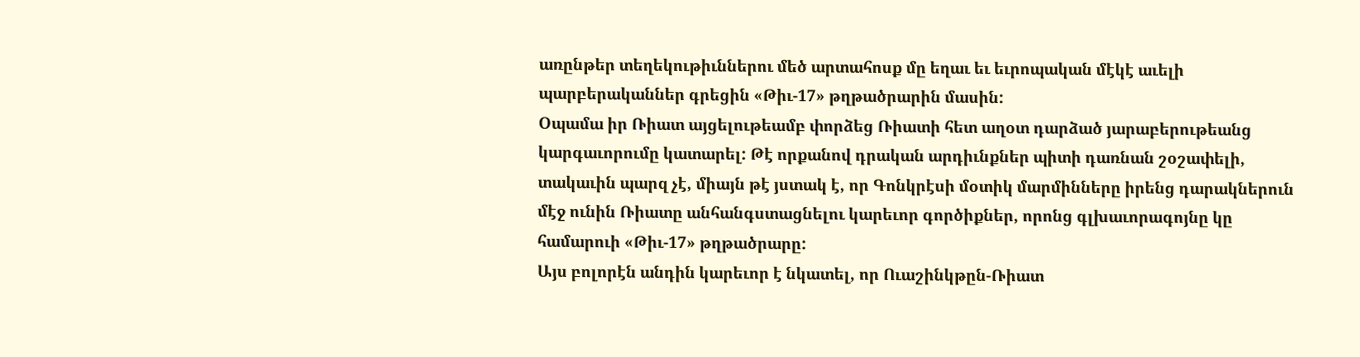առընթեր տեղեկութիւններու մեծ արտահոսք մը եղաւ եւ եւրոպական մէկէ աւելի պարբերականներ գրեցին «Թիւ-17» թղթածրարին մասին:
Օպամա իր Ռիատ այցելութեամբ փորձեց Ռիատի հետ աղօտ դարձած յարաբերութեանց կարգաւորումը կատարել: Թէ որքանով դրական արդիւնքներ պիտի դառնան շօշափելի, տակաւին պարզ չէ, միայն թէ յստակ է, որ Գոնկրէսի մօտիկ մարմինները իրենց դարակներուն մէջ ունին Ռիատը անհանգստացնելու կարեւոր գործիքներ, որոնց գլխաւորագոյնը կը համարուի «Թիւ-17» թղթածրարը:
Այս բոլորէն անդին կարեւոր է նկատել, որ Ուաշինկթըն-Ռիատ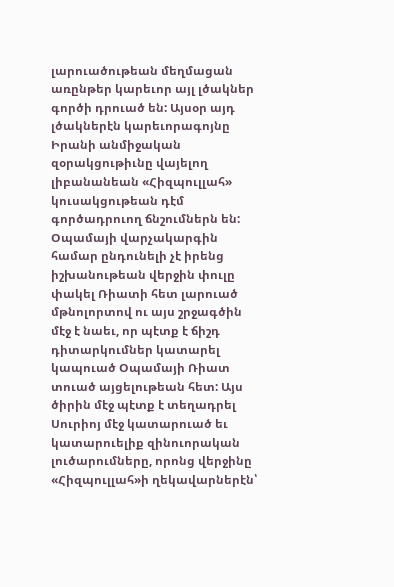լարուածութեան մեղմացան առընթեր կարեւոր այլ լծակներ գործի դրուած են: Այսօր այդ լծակներէն կարեւորագոյնը Իրանի անմիջական զօրակցութիւնը վայելող լիբանանեան «Հիզպուլլահ» կուսակցութեան դէմ գործադրուող ճնշումներն են: Օպամայի վարչակարգին համար ընդունելի չէ իրենց իշխանութեան վերջին փուլը փակել Ռիատի հետ լարուած մթնոլորտով ու այս շրջագծին մէջ է նաեւ, որ պէտք է ճիշդ դիտարկումներ կատարել կապուած Օպամայի Ռիատ տուած այցելութեան հետ: Այս ծիրին մէջ պէտք է տեղադրել Սուրիոյ մէջ կատարուած եւ կատարուելիք զինուորական լուծարումները, որոնց վերջինը «Հիզպուլլահ»ի ղեկավարներէն՝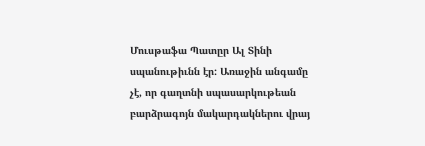Մուսթաֆա Պատըր Ալ Տինի սպանութիւնն էր: Առաջին անգամը չէ, որ գաղտնի սպասարկութեան բարձրագոյն մակարդակներու վրայ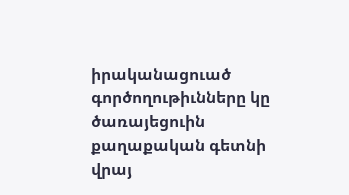իրականացուած գործողութիւնները կը ծառայեցուին քաղաքական գետնի վրայ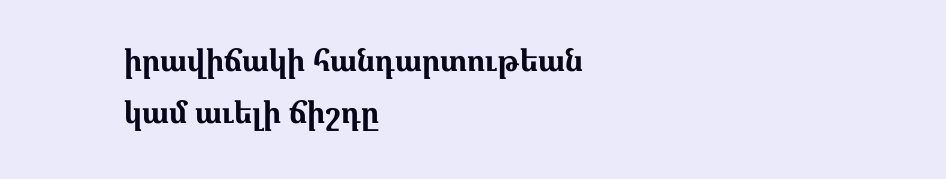իրավիճակի հանդարտութեան կամ աւելի ճիշդը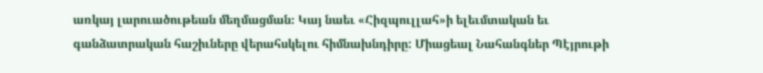առկայ լարուածութեան մեղմացման։ Կայ նաեւ «Հիզպուլլահ»ի ելեւմտական եւ գանձատրական հաշիւները վերահսկելու հիմնախնդիրը: Միացեալ Նահանգներ Պէյրութի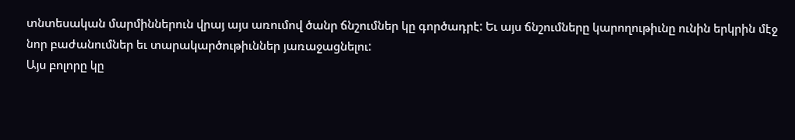տնտեսական մարմիններուն վրայ այս առումով ծանր ճնշումներ կը գործադրէ: Եւ այս ճնշումները կարողութիւնը ունին երկրին մէջ նոր բաժանումներ եւ տարակարծութիւններ յառաջացնելու:
Այս բոլորը կը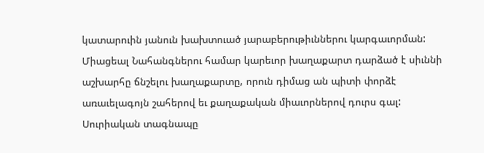կատարուին յանուն խախտուած յարաբերութիւններու կարգաւորման: Միացեալ Նահանգներու համար կարեւոր խաղաքարտ դարձած է սիւննի աշխարհը ճնշելու խաղաքարտը, որուն դիմաց ան պիտի փորձէ առաւելագոյն շահերով եւ քաղաքական միաւորներով դուրս գալ:
Սուրիական տագնապը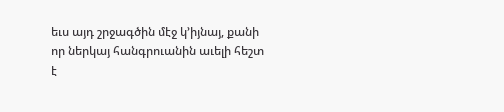եւս այդ շրջագծին մէջ կ՚իյնայ, քանի որ ներկայ հանգրուանին աւելի հեշտ է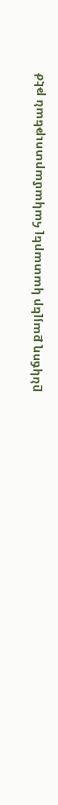ընկճող քայլեր կատարել հակամարտութեան թէժ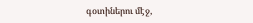գօտիներու մէջ,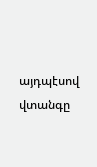այդպէսով վտանգը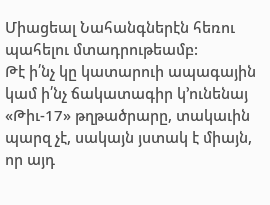Միացեալ Նահանգներէն հեռու պահելու մտադրութեամբ:
Թէ ի՛նչ կը կատարուի ապագային կամ ի՛նչ ճակատագիր կ՚ունենայ «Թիւ-17» թղթածրարը, տակաւին պարզ չէ, սակայն յստակ է միայն, որ այդ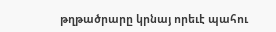թղթածրարը կրնայ որեւէ պահու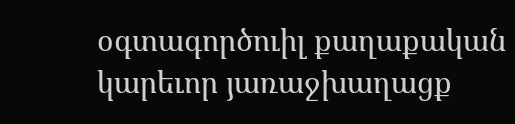օգտագործուիլ քաղաքական կարեւոր յառաջխաղացք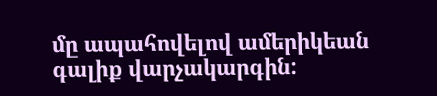մը ապահովելով ամերիկեան գալիք վարչակարգին: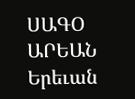ՍԱԳՕ ԱՐԵԱՆ
Երեւան